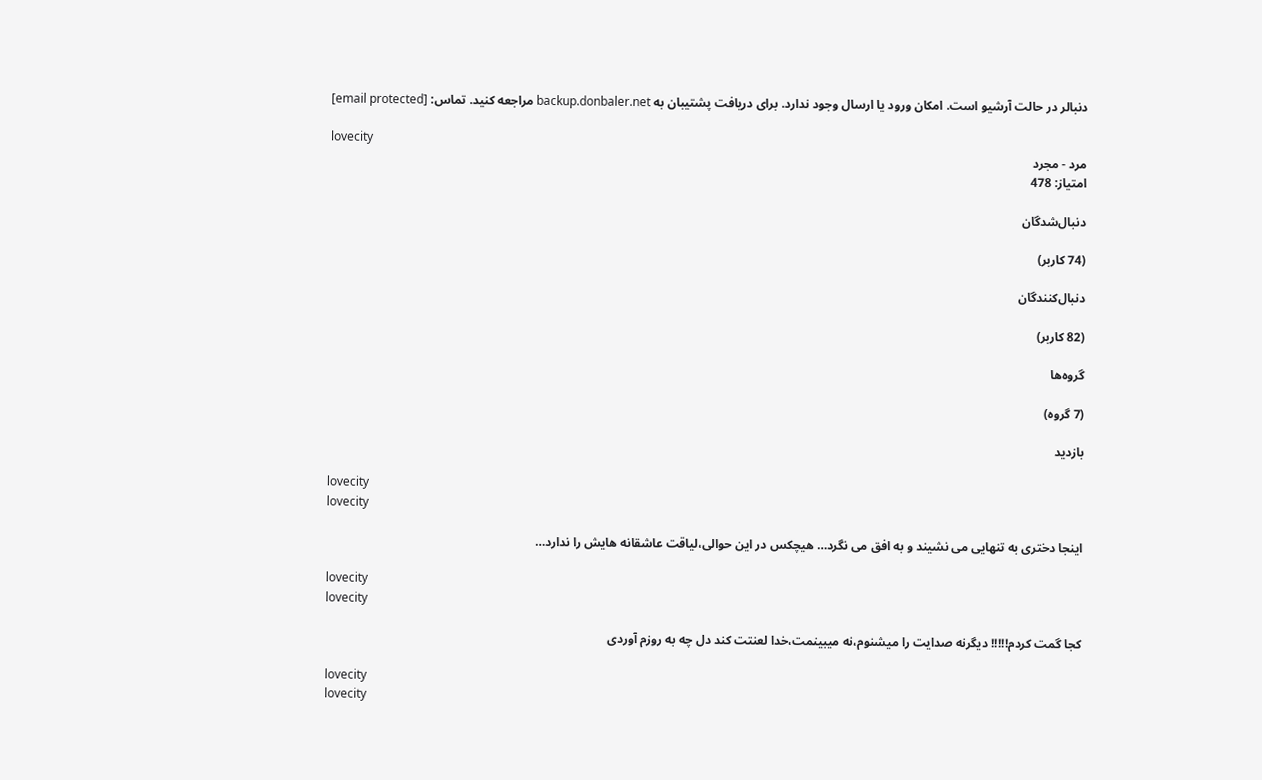دنبالر در حالت آرشیو است. امکان ورود یا ارسال وجود ندارد. برای دریافت پشتیبان به backup.donbaler.net مراجعه کنید. تماس: [email protected]

lovecity
مرد - مجرد
امتیاز: 478

دنبال‌شدگان

(74 کاربر)

دنبال‌کنندگان

(82 کاربر)

گروه‌ها

(7 گروه)

بازدید

lovecity
lovecity

اینجا دختری به تنهایی می نشیند و به افق می نگرد… هیچکس در این حوالی،لیاقت عاشقانه هایش را ندارد…

lovecity
lovecity

کجا گمت کردم!!!!! دیگرنه صدایت را میشنوم،نه میبینمت،خدا لعنتت کند دل چه به روزم آوردی

lovecity
lovecity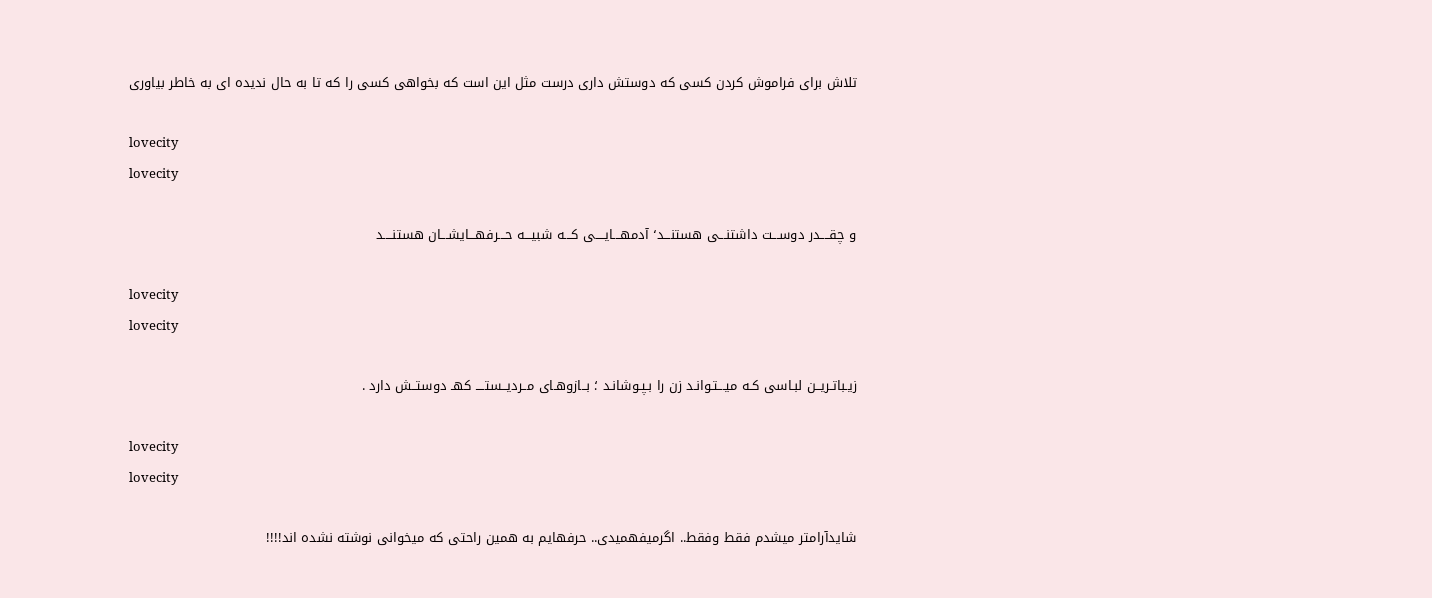تلاش برای فراموش کردن کسی که دوستش داری درست مثل این است که بخواهی کسی را که تا به حال ندیده ای به خاطر بیاوری

lovecity
lovecity

و چقــــدر دوســـت داشتنـــی هستنـــد٬ آدمهـــایــــی کـــه شبیـــه حـــرفهـــایشـــان هستنــــد

lovecity
lovecity

زیـباتـریــن لبـاسى كـه میـــتـوانـد زن را بـپـوشانـد ؛ بــازوهـاى مــردیــستــــ كهـ دوستــش دارد .

lovecity
lovecity

شایدآرامتر میشدم فقط وفقط.. اگرمیفهمیدی.. حرفهایم به همین راحتی که میخوانی نوشته نشده اند!!!!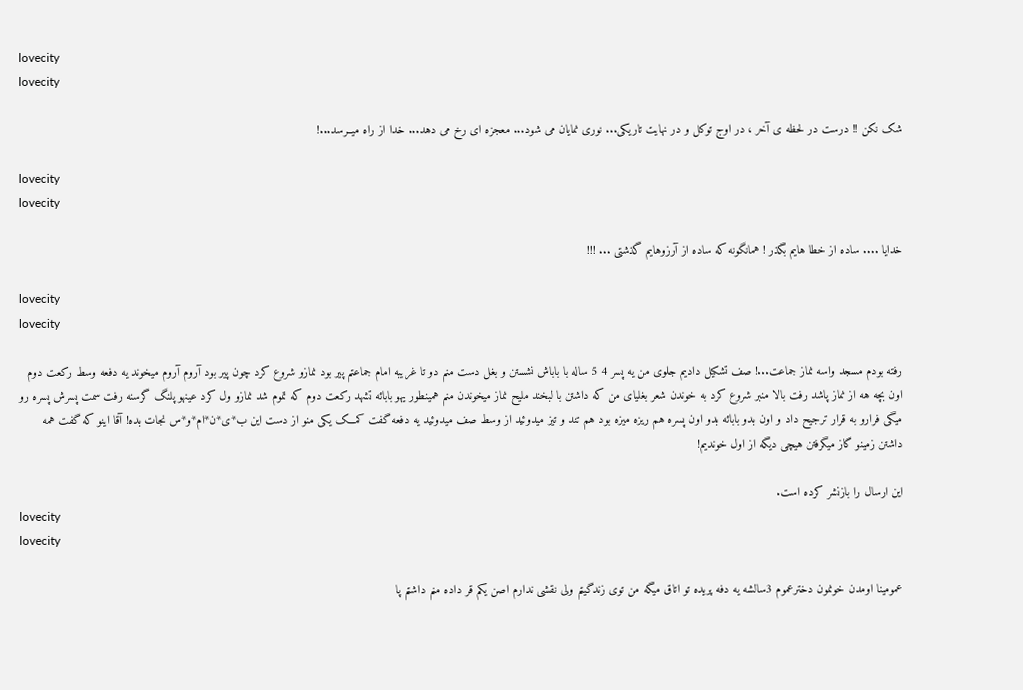lovecity
lovecity

شک نکن !! درست در لحظه ی آخر ، در اوج توکل و در نهایت تاریکی... نوری نمایان می شود... معجزه ای رخ می دهد... خدا از راه میــرسد...!

lovecity
lovecity

خدایا .... ساده از خطا هایم بگذر ! همانگونه که ساده از آرزوهایم گذشتی ... !!!

lovecity
lovecity

رفته بودم مسجد واسه نماز جماعت...! صف تشکیل دادیم جلوی من یه پسر 4 5 ساله با باباش نشستن و بغل دست منم دو تا غریبه امام جماعتم پیر بود نمازو شروع کرد چون پیر بود آروم آروم میخوند یه دفعه وسط رکعت دوم اون بچه هه از نماز پاشد رفت بالا منبر شروع کرد به خوندن شعر بغلیای من که داشتن با لبخند ملیح نماز میخوندن منم همینطور یهو بابائه تشهد رکعت دوم که تموم شد نمازو ول کرد عینهو پلنگ گرسنه رفت سمت پسرش پسره رو میگی فرارو به قرار ترجیح داد و اون بدو بابائه بدو اون پسره هم ریزه میزه بود هم تند و تیز میدوئید از وسط صف میدوئید یه دفعه گفت کمـــک یکی منو از دست این ب*ی*ن*ام*و*س نجات بده! آقا اینو که گفت همه داشتن زمینو گاز میگرفتن هیچی دیگه از اول خوندیم!

این ارسال را بازنشر کرده است.
lovecity
lovecity

عمومینا اومدن خونمون دخترعموم 3سالشه یه دفه پریده تو اتاق میگه من توی زندگیتم ولی نقشی ندارم اصن یکم قر داده منم داشتم پا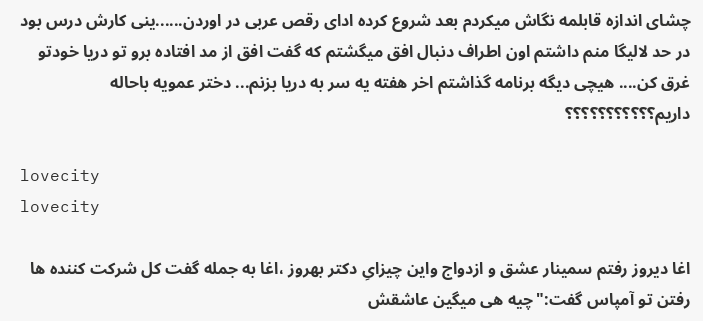چشای اندازه قابلمه نگاش میکردم بعد شروع کرده ادای رقص عربی در اوردن......ینی کارش درس بود در حد لالیگا منم داشتم اون اطراف دنبال افق میگشتم که گفت افق از مد افتاده برو تو دریا خودتو غرق کن.... هیچی دیگه برنامه گذاشتم اخر هفته یه سر به دریا بزنم... دختر عمویه باحاله داریم؟؟؟؟؟؟؟؟؟؟؟

lovecity
lovecity

اغا دیروز رفتم سمینار عشق و ازدواج واین چیزایِ دکتر بهروز ،اغا به جمله گفت کل شرکت کننده ها رفتن تو آمپاس گفت:"چیه هی میگین عاشقش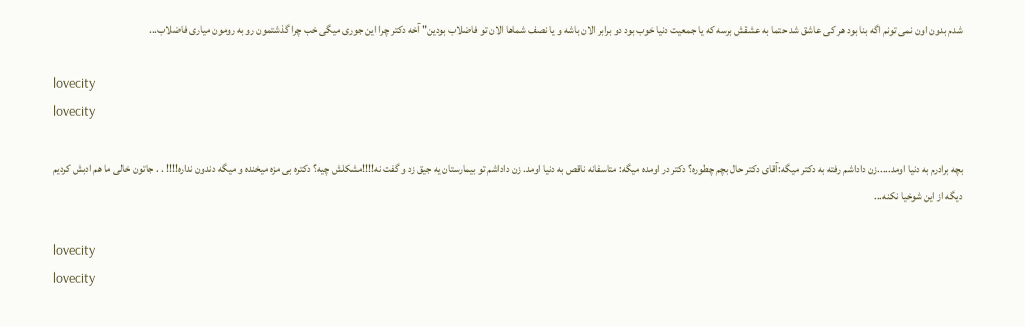شدم بدون اون نمی تونم اگه بنا بود هر کی عاشق شد حتما به عشقش برسه که یا جمعیت دنیا خوب بود دو برابر الان باشه و یا نصف شماها الان تو فاضلاب بودین" آخه دکتر چرا این جوری میگی خب چرا گذشتمون رو به رومون میاری فاضلاب...

lovecity
lovecity

بچه برادرم به دنیا اومد.....زن داداشم رفته به دکتر میگه:آقای دکتر حال بچم چطوره؟ دکتر در اومده میگه: متاسفانه ناقص به دنیا اومد. زن داداشم تو بیمارستان یه جیق زد و گفت نه!!!!مشکلش چیه؟ دکتره بی مزه میخنده و میگه دندون نداره!!!! . . جاتون خالی ما هم ادبش کردیم دیگه از این شوخیا نکنه...

lovecity
lovecity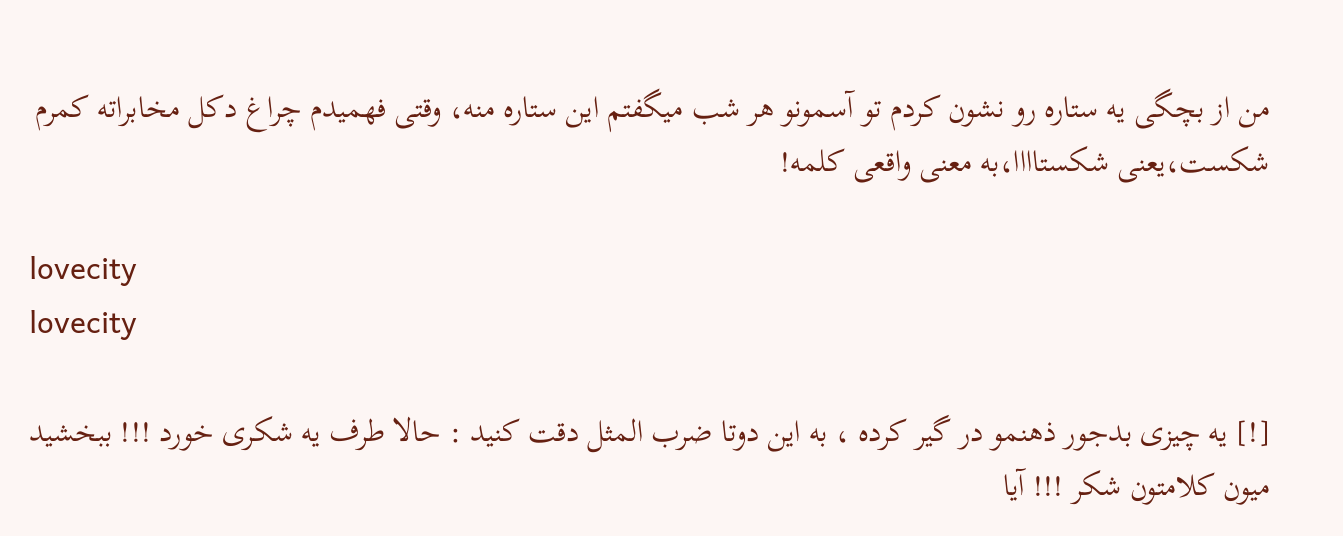من از بچگی یه ستاره رو نشون کردم تو آسمونو هر شب میگفتم این ستاره منه، وقتی فهمیدم چراغ دکل مخابراته کمرم شکست،یعنی شکستاااا،به معنی واقعی کلمه!

lovecity
lovecity

[!] یه چیزی بدجور ذهنمو در گیر کرده ، به این دوتا ضرب المثل دقت کنید : حالا طرف یه شکری خورد !!! ببخشید میون کلامتون شکر !!! آیا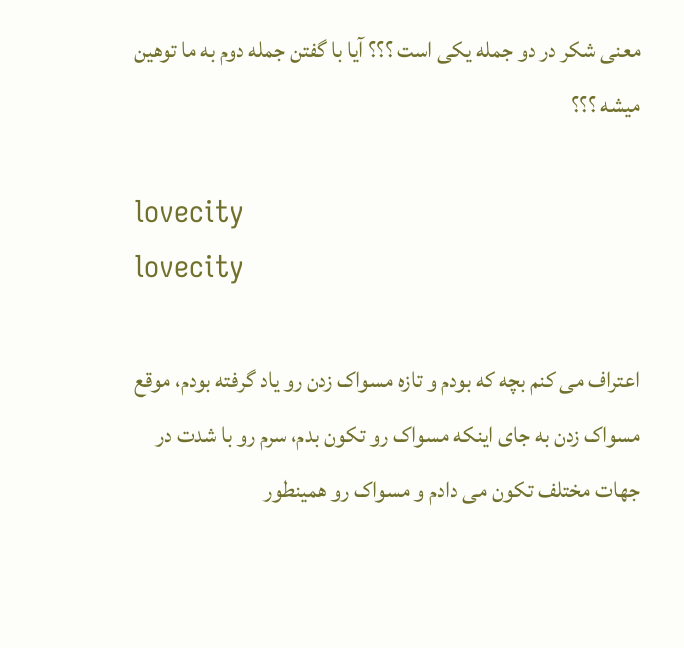معنی شکر در دو جمله یکی است ؟؟؟ آیا با گفتن جمله دوم به ما توهین میشه ؟؟؟

lovecity
lovecity

اعتراف می کنم بچه که بودم و تازه مسواک زدن رو یاد گرفته بودم، موقع مسواک زدن به جای اینکه مسواک رو تکون بدم، سرم رو با شدت در جهات مختلف تکون می دادم و مسواک رو همینطور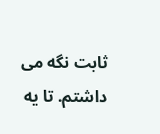ثابت نگه می داشتم. تا یه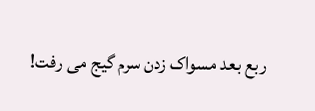ربع بعد مسواک زدن سرم گیج می رفت!